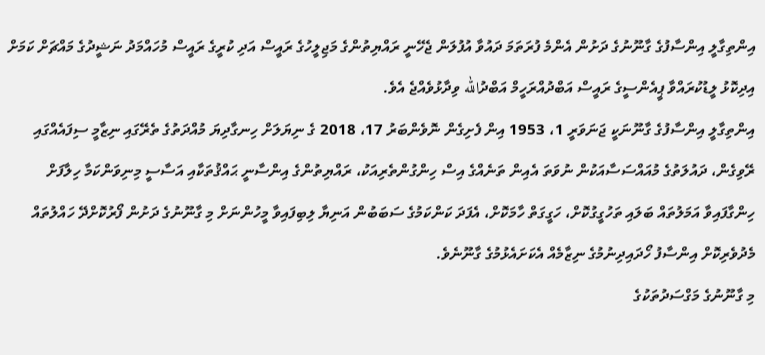އިންތިގާލީ އިންސާފުގެ ގާނޫނުގެ ދަށުން އެންމެ ފުރަތަމަ ދައުވާ އުފުލަން ޖެހޭނީ ރައްޔިތުންގެ މަޖިލީހުގެ ރައީސް އަދި ކުރީގެ ރައީސް މުހައްމަދު ނަޝީދުގެ މައްޗަށް ކަމަށް އިދިކޮޅު ލީޑުކުރައްވާ ޕީއެންސީގެ ރައީސް އަބްދުއްރަހީމް އަބްދުالله ވިދާޅުވެއްޖެ އެވެ.
އިންތިގާލީ އިންސާފުގެ ގާނޫނަކީ ޖަނަވަރީ 1، 1953 އިން ފެށިގެން ނޮވެންބަރު 17، 2018 ގެ ނިޔަލަށް ހިނގާދިޔަ މުއްދަތުގެ ތެރޭގައި ނިޒާމީ ސިފައެއްގައި ރޭވިގެން، ދައުލަތުގެ މުއައްސަސާއަކުން ނުވަތަ އެއިން ތަނެއްގެ އިސް ހިންގުންތެރިއަކު، ރައްޔިތުންގެ އިންސާނީ ޙައްޤުތަކާއި އަސާސީ މިނިވަންކަމާ ހިލާފަށް ހިންގާފައިވާ އަމަލުތައް ބަލައި ތަހުގީގުކޮށް، ހަގީގަތް ހާމަކޮށް، އެފަދަ ކަންކަމުގެ ސަބަބުން އަނިޔާ ލިބިފައިވާ މީހުންނަށް މި ގާނޫނުގެ ދަށުން ފޯރުކޮށްދޭ ހައްލުތައް މެދުވެރިކޮށް އިންސާފު ހޯދައިދިނުމުގެ ނިޒާމެއް އެކަށައެޅުމުގެ ގާނޫނެވެ.
މި ގާނޫނުގެ މަގްސަދުތަކުގެ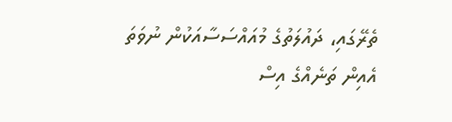ތެރޭގައި، ދައުލަތުގެ މުއައްސަސާއަކުން ނުވަތަ އެއިން ތަނެއްގެ އިސް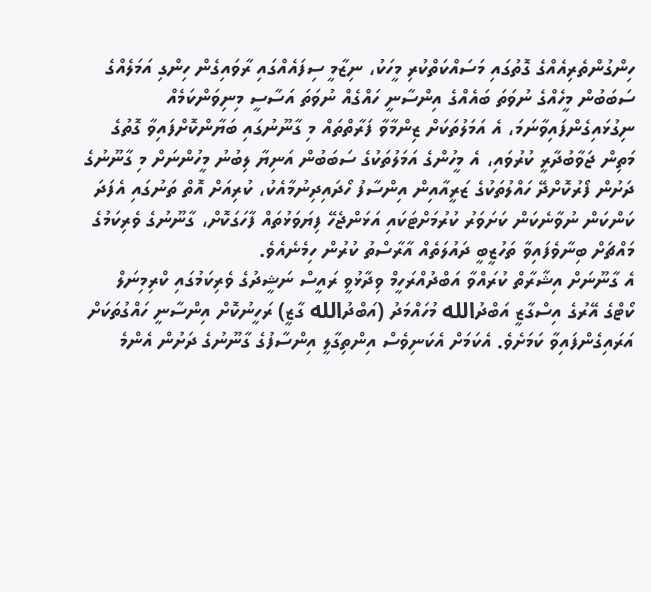ހިންގުންތެރިއެއްގެ ގޮތުގައި މަސައްކަތްކުރި މީހަކު، ނިޒާމީ ސިފައެއްގައި ރާވައިގެން ހިންގި އަމަލެއްގެ ސަބަބުން މީހެއްގެ ނުވަތަ ބައެއްގެ އިންސާނީ ހައްގެއް ނުވަތަ އަސާސީ މިނިވަންކަމެއް ނިގުޅައިގެންފައިވާނަމަ، އެ އަމަލުތަކަށް ޒިންމާވާ ފަރާތްތައް މި ގާނޫނުގައި ބަޔާންކޮށްފައިވާ ގޮތުގެ މަތިން ޖަވާބުދާރީ ކުރުވައި، އެ މީހުންގެ އަމަލުތަކުގެ ސަބަބުން އަނިޔާ ލިބުނު މީހުންނަށް މި ގާނޫނުގެ ދަށުން ފޯރުކޮށްދޭ ހައްލުތަކުގެ ޒަރީއާއިން އިންސާފު ހޯދައިދިނުމާއެކު، ކުރިއަށް އޮތް ތަނުގައި އެފަދަ ކަންކަން ނުވާނެކަން ކަށަވަރު ކުރުމަށްޓަކައި އަޅަންޖެހޭ ފިޔަވަޅުތައް ފާހަގަކޮށް، ގާނޫނުގެ ވެރިކަމުގެ މައްޗަށް ބިނާވެފައިވާ ތަހުޒީބީ ދައުލަތެއް އާރާސްތު ކުރުން ހިމެނެއެވެ.
އެ ގާނޫނަށް އިޝާރާތް ކުރައްވާ އަބްދުއްރަހީމް ވިދާޅުވީ ރައީސް ނަޝީދުގެ ވެރިކަމުގައި ކްރިމިނަލް ކޯޓްގެ އޭރުގެ އިސްގާޒީ އަބްދުالله މުހައްމަދު (އަބްދުالله ގާޒީ) ރަހީނުކޮށް އިންސާނީ ހައްގުތަކަށް އަރައިގެންފައިވާ ކަމަށެވެ. އެކަމަށް އެކަނިވެސް އިންތިގާލީ އިންސާފުގެ ގާނޫނުގެ ދަށުން އެންމެ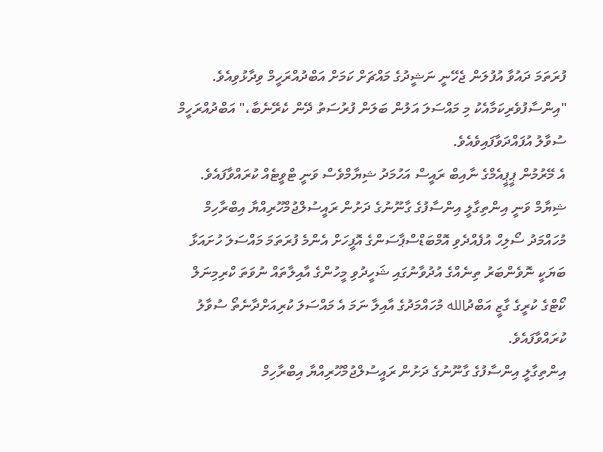ފުރަތަމަ ދައުވާ އުފުލަން ޖެހޭނީ ނަޝީދުގެ މައްޗަށް ކަމަށް އަބްދުއްރަހީމް ވިދާޅުވިއެވެ.
"އިންސާފުވެރިކަމާއެކު މި މައްސަލަ އަލުން ބަލަން ފުރުސަތު ދޭން ކެރޭނެބާ،" އަބްދުއްރަހީމް ސުވާލު އުފައްދަވާފައިވެއެވެ.
އެ މޭރުމުން ޕީޕީއެމްގެ ނާއިބް ރައީސް އަހުމަދު ޝިޔާމްވެސް ވަނީ ޓްވީޓެއް ކުރައްވާފައެވެ. ޝިޔާމް ވަނީ އިންތިގާލީ އިންސާފުގެ ގާނޫނުގެ ދަށުން ރައީސުލްޖުމްހޫރިއްޔާ އިބްރާހިމް މުހައްމަދު ސޯލިހް އުފެއްދެވި އޮމްބަޑްސްޕާސަންގެ އޮފީހަށް އެންމެ ފުރަތަމަ މައްސަލަ ހުށައަޅާ ބަޔަކީ ނޮވެންބަރު ތިނެއްގެ އުދުވާނުގައި ޝަހީދުވި މީހުންގެ އާއިލާތައް ނުވަތަ ކްރިމިނަލް ކޯޓްގެ ކުރީގެ ގާޒީ އަބްދުالله މުހައްމަދުގެ އާއިލާ ނަމަ އެ މައްސަލަ ކުރިއަށްދާނެތޯ ސުވާލު ކުރައްވާފައެވެ.
އިންތިގާލީ އިންސާފުގެ ގާނޫނުގެ ދަށުން ރައީސުލްޖުމްހޫރިއްޔާ އިބްރާހިމް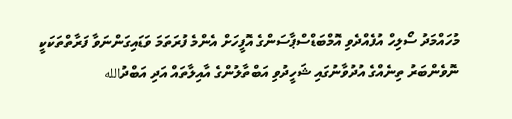މުހައްމަދު ސޯލިހް އުފެއްދެވި އޮމްބަޑްސްޕާސަންގެ އޮފީހަށް އެންމެ ފުރަތަމަ ވަޑައިގަންނަވާ ފަރާތްތަކަކީ ނޮވެންބަރު ތިނެއްގެ އުދުވާނުގައި ޝަހީދުވި އަބްތާލުންގެ އާއިލާތައް އަދި އަބްދުالله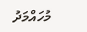މުހައްމަދު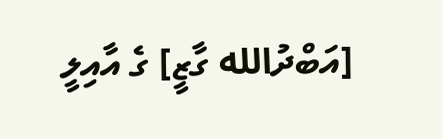[އަބްދުالله ގާޒީ] ގެ އާއިލީ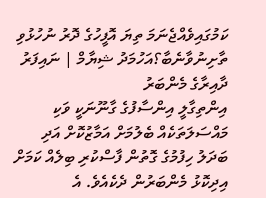ކަމުގައިވެއްޖެނަމަ ތިޔަ އޮފީހުގެ ދޮރު ނުހުޅުވި ތާށިނުވާނެބާ؟އަހުމަދު ޝިޔާމް | ނައިފަރު ދާއިރާގެ މެންބަރު
އިންތިގާލީ އިންސާފުގެ ގާނޫނަކީ ވަކި މައްސަލަތަކެއް ބެލުމަށް އަމާޒުކޮށް އަދި ބަދަލު ހިފުމުގެ ގޮތުން ފާސްކުރި ބިލެއް ކަމަށް އިދިކޮޅު މެންބަރުން ދެކެއެވެ. އެ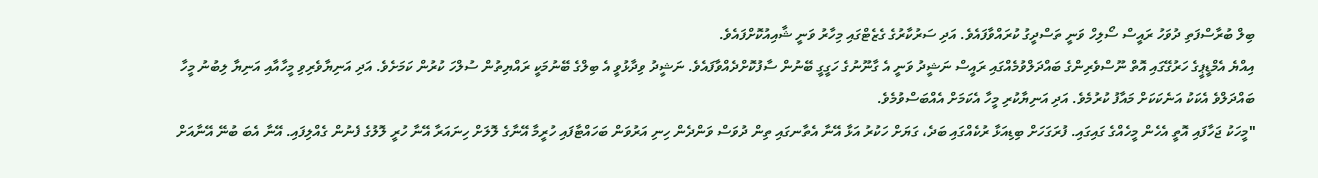ބިލް ބުރާސްފަތި ދުވަހު ރައީސް ސޯލިހް ވަނީ ތަސްދީގު ކުރައްވާފައެވެ. އަދި ސަރުކާރުގެ ގެޒެޓްގައި މިހާރު ވަނީ ޝާއިއުކޮށްފައެވެ.
އިއްޔެ އެމްޑީޕީގެ ހަރުގޭގައި އޮތް ނޫސްވެރިންގެ ބައްދަލްވުމެއްގައި ރައީސް ނަޝީދު ވަނީ އެ ގާނޫނުގެ ހަގީގީ ބޭނުން ސާފުކޮށްދެއްވާފައެވެ. ނަޝީދު ވިދާޅުވީ އެ ބިލްގެ ބޭނުމަކީ ރައްޔިތުން ސުލްހަ ކުރުން ކަމަށެވެ. އަދި އަނިޔާވެރިވި މީހާއާއި އަނިޔާ ލިބުނު މީހާ ބައްދަލްވެ އެކަކު އަނެކަކަށް މައާފު ކުރުމެވެ. އަދި އަނިޔާކުރި މީހާ އެކަމަށް އެއްބަސްވުމެވެ.
"މީހަކު ޖަހާފައި އޮތީ އެހެން މީހެއްގެ ގައިގައި. ފުރަގަހަށް ބިޑިއަޅާ ރުކެއްގައި ބަދެ، ގަޔަށް ހަކުރު އަޅާ އޭނާ އެތާނގައި ތިން ދުވަސް ވަންދެން ހިނި އަރުވަން ބަހައްޓާފައި ހުރީމާ އޭނާގެ ލޮލަށް ހިނައަރާ އޭނާ ހުރީ ލޮލުގެ ފެނުން ގެއްލިފައި. އޭނާ އެބަ ބުނޭ އޭނާއަށް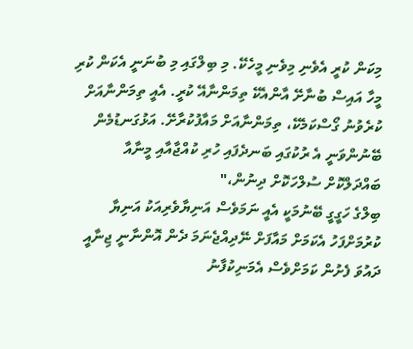މިކަން ކުރީ އެވެނި މިވެނި މީހެކޭ. މި ބިލްގައި މި ބުނަނީ އެކަން ކުރި މީހާ އައިސް ބުނާށޭ އާންއެކޭ ތިމަންނާއޭ ކުރީ. އެއީ ތިމަންނާއަށް ކުރެވުނު ގޯސްކަމެކޭ، ތިމަންނާއަށް މައާފުކުރާށޭ. އަޅުގަނޑުމެން ބޭނުންވަނީ އެ ރުކުގައި ބަނދެފައި ހުރި ކުއްޖާއާއި މީނާއާ ބައްދަލްކޮށް ސުލްހަކޮށް ދިނުން،"
ބިލްގެ ހަގީގީ ބޭނުމަކީ އެއީ ނަމަވެސް އަނިޔާވެރިއަކު އަނިޔާ ކުރުމަށްފަހު އެކަމަށް މައާފަށް ނޭދިއްޖެނަމަ ދެން އޮންނާނީ ޖިނާއީ ދައުވަ ފެށުން ކަމަށްވެސް އެމަނިކުފާނު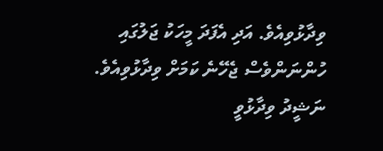ވިދާޅުވިއެވެ. އަދި އެފަދަ މީހަކު ޖަލުގައި ހުންނަންވެސް ޖެހޭނެ ކަމަށް ވިދާޅުވިއެވެ. ނަޝީދު ވިދާޅުވީ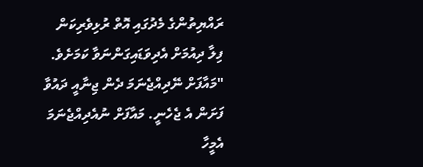ރައްޔިތުންގެ މެދުގައި އޮތް ރުޅިވެރިކަން ފިލާ ދިއުމަށް އެދިވަޑައިގަންނަވާ ކަމަށެވެ.
"މައާފަށް ނޭދިއްޖެނަމަ ދެން ޖިނާއީ ދައުވާ ފަށަން އެ ޖެހެނީ. މައާފަށް ނުއެދިއްޖެނަމަ އެމީހާ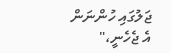ޖަލުގައި ހުންނަން އެ ޖެހެނީ،"